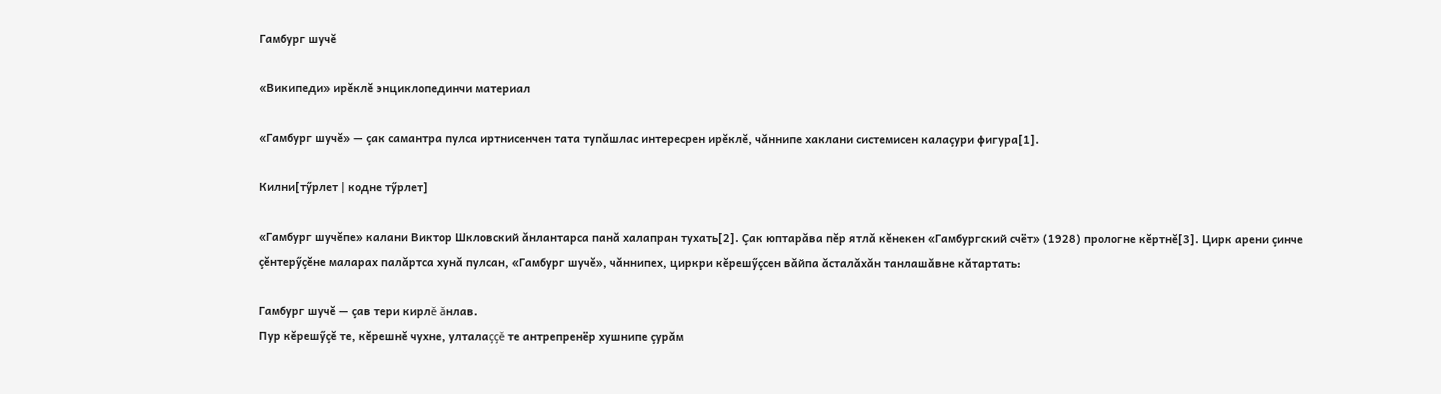Гамбург шучĕ

«Википеди» ирĕклĕ энциклопединчи материал

«Гамбург шучĕ» — çак самантра пулса иртнисенчен тата тупăшлас интересрен ирĕклĕ, чăннипе хаклани системисен калаçури фигура[1].

Килни[тӳрлет | кодне тӳрлет]

«Гамбург шучĕпе» калани Виктор Шкловский ăнлантарса панă халапран тухать[2]. Çак юптарăва пĕр ятлă кĕнекен «Гамбургский счёт» (1928) прологне кĕртнĕ[3]. Цирк арени çинче çĕнтерӳçĕне маларах палăртса хунă пулсан, «Гамбург шучĕ», чăннипех, циркри кĕрешӳçсен вăйпа ăсталăхăн танлашăвне кăтартать:

Гамбург шучĕ — çав тери кирлĕ ăнлав.
Пур кĕрешӳçĕ те, кĕрешнĕ чухне, улталаççĕ те антрепренёр хушнипе çурăм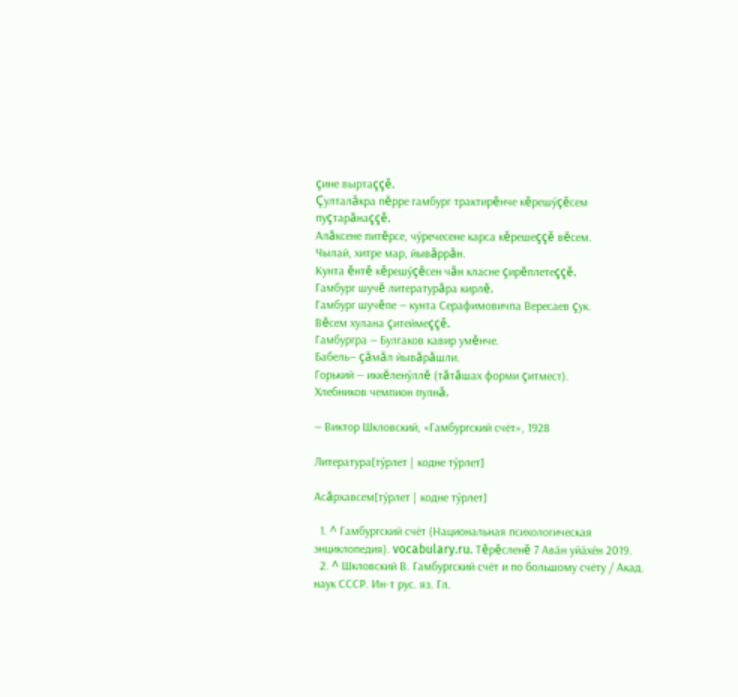çине выртаççĕ.
Çулталăкра пĕрре гамбург трактирĕнче кĕрешӳçĕсем пуçтарăнаççĕ.
Алăксене питĕрсе, чӳречесене карса кĕрешеççĕ вĕсем.
Чылай, хитре мар, йывăррăн.
Кунта ĕнтĕ кĕрешӳçĕсен чăн класне çирĕплетеççĕ.
Гамбург шучĕ литературăра кирлĕ.
Гамбург шучĕпе — кунта Серафимовичпа Вересаев çук.
Вĕсем хулана çитеймеççĕ.
Гамбургра — Булгаков кавир умĕнче.
Бабель— çăмăл йывăрăшли.
Горький — иккĕленӳллĕ (тăтăшах форми çитмест).
Хлебников чемпион пулнă.

— Виктор Шкловский, «Гамбургский счёт», 1928

Литература[тӳрлет | кодне тӳрлет]

Асăрхавсем[тӳрлет | кодне тӳрлет]

  1. ^ Гамбургский счёт (Национальная психологическая энциклопедия). vocabulary.ru. Тĕрĕсленĕ 7 Авӑн уйӑхӗн 2019.
  2. ^ Шкловский В. Гамбургский счёт и по большому счёту / Акад. наук СССР. Ин‑т рус. яз. Гл.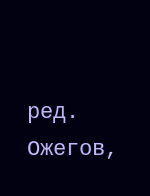ред. Ожегов,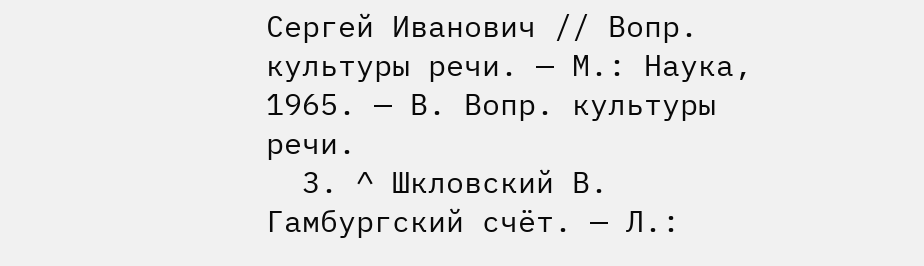Сергей Иванович // Вопр. культуры речи. — М.: Наука, 1965. — В. Вопр. культуры речи.
  3. ^ Шкловский В. Гамбургский счёт. — Л.: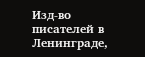Изд‑во писателей в Ленинграде,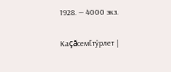1928. — 4000 экз.

Каçăсем[тӳрлет |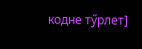кодне тӳрлет]